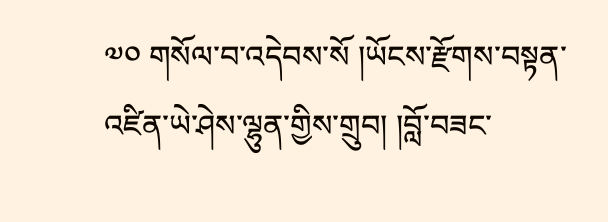༧༠ གསོལ་བ་འདེབས་སོ །ཡོངས་རྫོགས་བསྟན་འཛིན་ཡེ་ཤེས་ལྷུན་གྱིས་གྲུབ། །བློ་བཟང་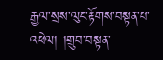རྒྱལ་སྲས་ལུང་རྟོགས་བསྟན་པ་འཕེལ། །གྲུབ་བསྟན་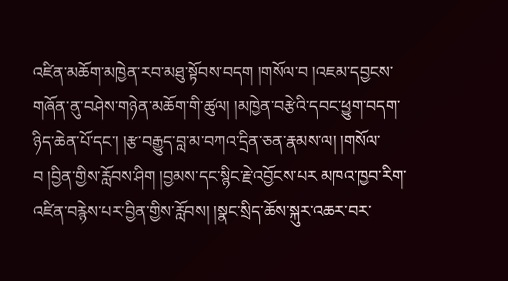འཛིན་མཆོག་མཁྱེན་རབ་མཐུ་སྟོབས་བདག །གསོལ་བ །འཇམ་དབྱངས་གཞོན་ནུ་བཤེས་གཉེན་མཆོག་གི་ཚུལ། །མཁྱེན་བརྩེའི་དབང་ཕྱུག་བདག་ཉིད་ཆེན་པོ་དང་། །རྩ་བརྒྱུད་བླ་མ་བཀའ་དྲིན་ཅན་རྣམས་ལ། །གསོལ་བ །བྱིན་གྱིས་རློབས་ཤིག །བྱམས་དང་སྙིང་རྗེ་འབྱོངས་པར མཁའ་ཁྱབ་རིག་འཛིན་བརྙེས་པར་བྱིན་གྱིས་རློབས། །སྣང་སྲིད་ཆོས་སྐུར་འཆར་བར་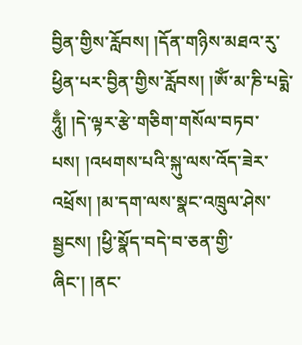བྱིན་གྱིས་རློབས། །དོན་གཉིས་མཐའ་རུ་ཕྱིན་པར་བྱིན་གྱིས་རློབས། །ༀ་མ་ཎི་པདྨེ་ཧཱུྃ། །དེ་ལྟར་རྩེ་གཅིག་གསོལ་བཏབ་པས། །འཕགས་པའི་སྐུ་ལས་འོད་ཟེར་འཕྲོས། །མ་དག་ལས་སྣང་འཁྲུལ་ཤེས་སྦྱངས། །ཕྱི་སྣོད་བདེ་བ་ཅན་གྱི་ཞིང་། །ནང་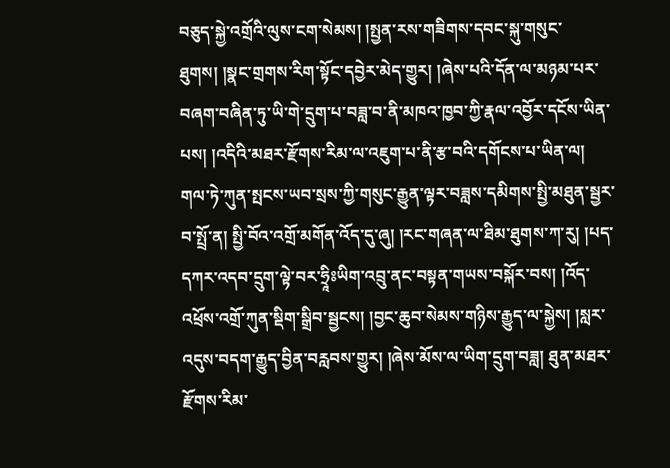བཅུད་སྐྱེ་འགྲོའི་ལུས་ངག་སེམས། །སྤྱན་རས་གཟིགས་དབང་སྐུ་གསུང་ཐུགས། །སྣང་གྲགས་རིག་སྟོང་དབྱེར་མེད་གྱུར། །ཞེས་པའི་དོན་ལ་མཉམ་པར་བཞག་བཞིན་ཏུ་ཡི་གེ་དྲུག་པ་བཟླ་བ་ནི་མཁའ་ཁྱབ་ཀྱི་རྣལ་འབྱོར་དངོས་ཡིན་པས། །འདིའི་མཐར་རྫོགས་རིམ་ལ་འཇུག་པ་ནི་རྩ་བའི་དགོངས་པ་ཡིན་ལ། གལ་ཏེ་ཀུན་སྤངས་ཡབ་སྲས་ཀྱི་གསུང་རྒྱུན་ལྟར་བཟླས་དམིགས་སྤྱི་མཐུན་སྦྱར་བ་སྤྲོ་ན། སྤྱི་བོའ་འགྲོ་མགོན་འོད་དུ་ཞུ། །རང་གཞན་ལ་ཐིམ་ཐུགས་ཀ་རུ། །པད་དཀར་འདབ་དྲུག་ལྟེ་བར་ཧྲཱིཿཡིག་འབྲུ་ནང་བསྟན་གཡས་བསྐོར་བས། །འོད་འཕྲོས་འགྲོ་ཀུན་སྡིག་སྒྲིབ་སྦྱངས། །བྱང་ཆུབ་སེམས་གཉིས་རྒྱུད་ལ་སྐྱེས། །སླར་འདུས་བདག་རྒྱུད་བྱིན་བརླབས་གྱུར། །ཞེས་མོས་ལ་ཡིག་དྲུག་བཟླ། ཐུན་མཐར་རྫོགས་རིམ་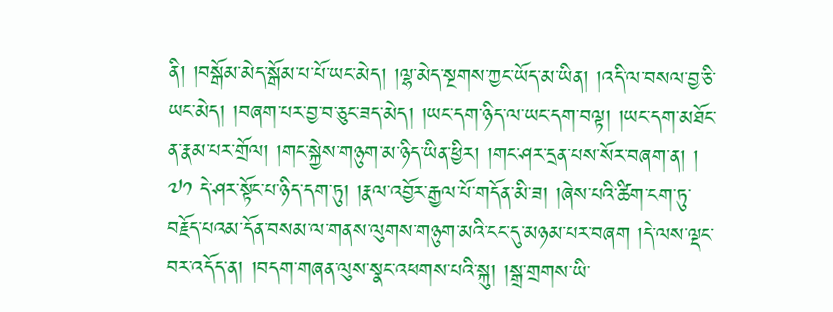ནི། །བསྒོམ་མེད་སྒོམ་པ་པོ་ཡང་མེད། །ལྷ་མེད་སྔགས་ཀྱང་ཡོད་མ་ཡིན། །འདི་ལ་བསལ་བྱ་ཅི་ཡང་མེད། །བཞག་པར་བྱ་བ་ཅུང་ཟད་མེད། །ཡང་དག་ཉིད་ལ་ཡང་དག་བལྟ། །ཡང་དག་མཐོང་ན་རྣམ་པར་གྲོལ། །གང་སྐྱེས་གཉུག་མ་ཉིད་ཡིན་ཕྱིར། །གང་ཤར་དྲན་པས་སོར་བཞག་ན། །
༧༡ དེ་ཤར་སྟོང་པ་ཉིད་དག་ཏུ། །རྣལ་འབྱོར་རྒྱལ་པོ་གདོན་མི་ཟ། །ཞེས་པའི་ཚིག་ངག་ཏུ་བརྗོད་པའམ་དོན་བསམ་ལ་གནས་ལུགས་གཉུག་མའི་ངང་དུ་མཉམ་པར་བཞག །དེ་ལས་ལྡང་བར་འདོད་ན། །བདག་གཞན་ལུས་སྣང་འཕགས་པའི་སྐུ། །སྒྲ་གྲགས་ཡི་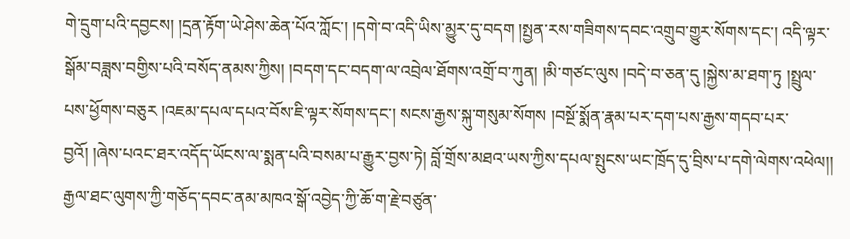གེ་དྲུག་པའི་དབྱངས། །དྲན་རྟོག་ཡེ་ཤེས་ཆེན་པོའ་ཀློང་། །དགེ་བ་འདི་ཡིས་མྱུར་དུ་བདག །སྤྱན་རས་གཟིགས་དབང་འགྲུབ་གྱུར་སོགས་དང་། འདི་ལྟར་སྒོམ་བཟླས་བགྱིས་པའི་བསོད་ནམས་ཀྱིས། །བདག་དང་བདག་ལ་འབྲེལ་ཐོགས་འགྲོ་བ་ཀུན། །མི་གཙང་ལུས །བདེ་བ་ཅན་དུ །སྐྱེས་མ་ཐག་ཏུ །སྤྲུལ་པས་ཕྱོགས་བཅུར །འཇམ་དཔལ་དཔའ་བོས་ཇི་ལྟར་སོགས་དང་། སངས་རྒྱས་སྐུ་གསུམ་སོགས །བསྔོ་སྨོན་རྣམ་པར་དག་པས་རྒྱས་གདབ་པར་བྱའོ། །ཞེས་པའང་ཐར་འདོད་ཡོངས་ལ་སྨན་པའི་བསམ་པ་རྒྱུར་བྱས་ཏེ། བློ་གྲོས་མཐའ་ཡས་ཀྱིས་དཔལ་སྤུངས་ཡང་ཁྲོད་དུ་བྲིས་པ་དགེ་ལེགས་འཕེལ།།
རྒྱལ་ཐང་ལུགས་ཀྱི་གཅོད་དབང་ནམ་མཁའ་སྒོ་འབྱེད་ཀྱི་ཆོ་ག་རྗེ་བཙུན་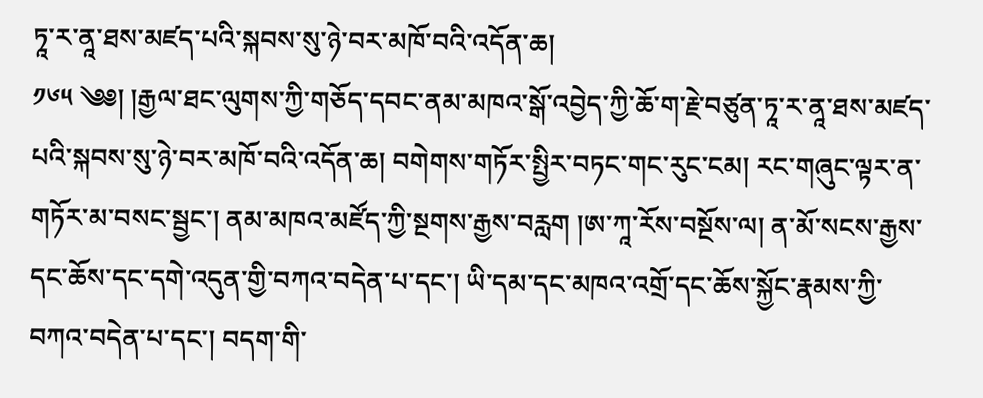ཏཱ་ར་ནཱ་ཐས་མཛད་པའི་སྐབས་སུ་ཉེ་བར་མཁོ་བའི་འདོན་ཆ།
༡༦༥ ༄༅། །རྒྱལ་ཐང་ལུགས་ཀྱི་གཅོད་དབང་ནམ་མཁའ་སྒོ་འབྱེད་ཀྱི་ཆོ་ག་རྗེ་བཙུན་ཏཱ་ར་ནཱ་ཐས་མཛད་པའི་སྐབས་སུ་ཉེ་བར་མཁོ་བའི་འདོན་ཆ། བགེགས་གཏོར་སྤྱིར་བཏང་གང་རུང་ངམ། རང་གཞུང་ལྟར་ན་གཏོར་མ་བསང་སྦྱང་། ནམ་མཁའ་མཛོད་ཀྱི་སྔགས་རྒྱས་བརླག །ཨ་ཀཱ་རོས་བསྔོས་ལ། ན་མོ་སངས་རྒྱས་དང་ཆོས་དང་དགེ་འདུན་གྱི་བཀའ་བདེན་པ་དང་། ཡི་དམ་དང་མཁའ་འགྲོ་དང་ཆོས་སྐྱོང་རྣམས་ཀྱི་བཀའ་བདེན་པ་དང་། བདག་གི་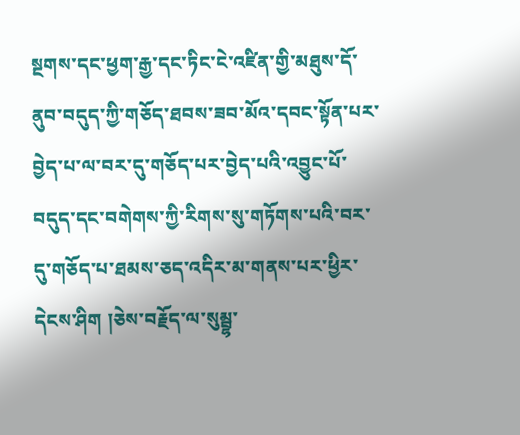སྔགས་དང་ཕྱག་རྒྱ་དང་ཏིང་ངེ་འཛིན་གྱི་མཐུས་དོ་ནུབ་བདུད་ཀྱི་གཅོད་ཐབས་ཟབ་མོའ་དབང་སྟོན་པར་བྱེད་པ་ལ་བར་དུ་གཅོད་པར་བྱེད་པའི་འབྱུང་པོ་བདུད་དང་བགེགས་ཀྱི་རིགས་སུ་གཏོགས་པའི་བར་དུ་གཅོད་པ་ཐམས་ཅད་འདིར་མ་གནས་པར་ཕྱིར་དེངས་ཤིག །ཅེས་བརྗོད་ལ་སུམྦྷ་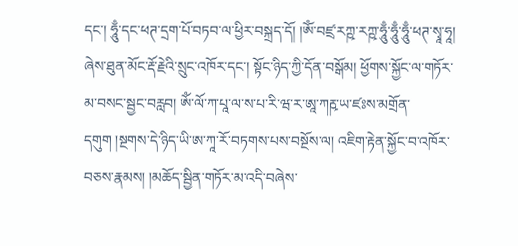དང་། ཧཱུྃ་དང་ཕཊ་དྲག་པོ་བཏབ་ལ་ཕྱིར་བསྐྲད་དོ། །ༀ་བཛྲ་རཀྵ་རཀྵ་ཧཱུྃ་ཧཱུྃ་ཧཱུྃ་ཕཊ་སྭཱ་ཧཱ། ཞེས་ཐུན་མོང་རྡོ་རྗེའི་སྲུང་འཁོར་དང་། སྟོང་ཉིད་ཀྱི་དོན་བསྒོམ། ཕྱོགས་སྐྱོང་ལ་གཏོར་མ་བསང་སྦྱང་བརླབ། ༀ་ལོ་ཀ་པཱ་ལ་ས་པ་རི་ཝ་ར་ཨཱ་ཀརྵ་ཡ་ཛཿས་མགྲོན་དགུག །སྔགས་དེ་ཉིད་ཡི་ཨ་ཀཱ་རོ་བཏགས་པས་བསྔོས་ལ། འཇིག་རྟེན་སྐྱོང་བ་འཁོར་བཅས་རྣམས། །མཆོད་སྦྱིན་གཏོར་མ་འདི་བཞེས་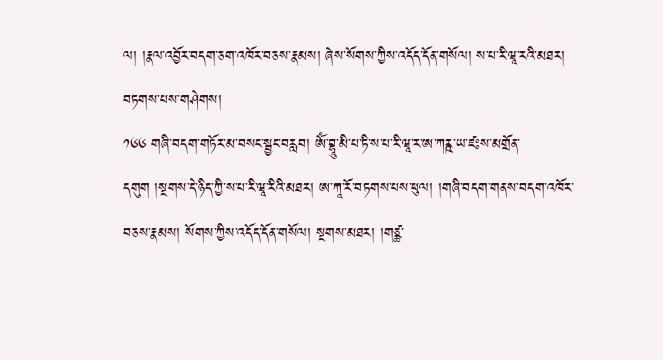ལ། །རྣལ་འབྱོར་བདག་ཅག་འཁོར་བཅས་རྣམས། ཞེས་སོགས་ཀྱིས་འདོད་དོན་གསོལ། ས་པ་རི་ཝཱ་རའི་མཐར། བཏགས་པས་གཤེགས།
༡༦༦ གཞི་བདག་གཏོར་མ་བསང་སྦྱང་བརླབ། ༀ་བྷཱུ་མི་པ་ཏི་ས་པ་རི་ཝཱ་ར་ཨ་ཀརྵ་ཡ་ཛཿས་མགྲོན་དགུག །སྔགས་དེ་ཉིད་ཀྱི་ས་པ་རི་ཝཱ་རིའི་མཐར། ཨ་ཀཱ་རོ་བཏགས་པས་ཕུལ། །གཞི་བདག་གནས་བདག་འཁོར་བཅས་རྣམས། སོགས་ཀྱིས་འདོད་དོན་གསོལ། སྔགས་མཐར། །གཙྪ་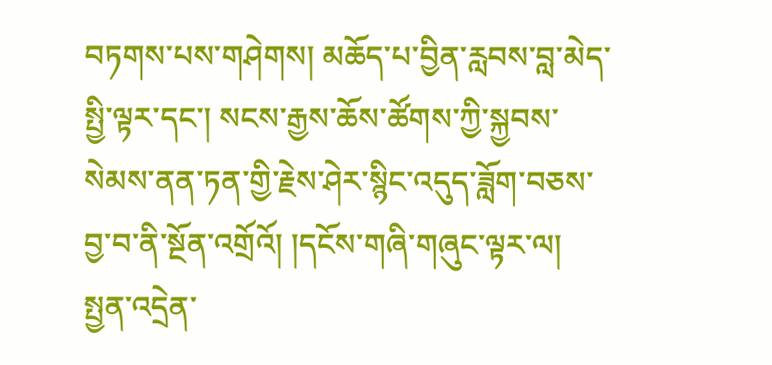བཏགས་པས་གཤེགས། མཆོད་པ་བྱིན་རླབས་བླ་མེད་སྤྱི་ལྟར་དང་། སངས་རྒྱས་ཆོས་ཚོགས་ཀྱི་སྐྱབས་སེམས་ནན་ཏན་གྱི་རྗེས་ཤེར་སྙིང་འདུད་ཟློག་བཅས་བྱ་བ་ནི་སྔོན་འགྲོའོ། །དངོས་གཞི་གཞུང་ལྟར་ལ། སྤྱན་འདྲེན་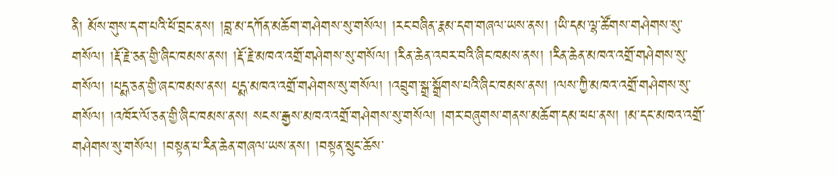ནི། མོས་གུས་དག་པའི་ཕོ་བྲང་ནས། །བླ་མ་དཀོན་མཆོག་གཤེགས་སུ་གསོལ། །རང་བཞིན་རྣམ་དག་གཞལ་ཡས་ནས། །ཡི་དམ་ལྷ་ཚོགས་གཤེགས་སུ་གསོལ། །རྡོ་རྗེ་ཅན་གྱི་ཞིང་ཁམས་ནས། །རྡོ་རྗེ་མཁའ་འགྲོ་གཤེགས་སུ་གསོལ། །རིན་ཆེན་འབར་བའི་ཞིང་ཁམས་ནས། །རིན་ཆེན་མཁའ་འགྲོ་གཤེགས་སུ་གསོལ། །པདྨ་ཅན་གྱི་ཞང་ཁམས་ནས། པདྨ་མཁའ་འགྲོ་གཤེགས་སུ་གསོལ། །འབྲུག་སྒྲ་སྒྲོགས་པའི་ཞིང་ཁམས་ནས། །ལས་ཀྱི་མཁའ་འགྲོ་གཤེགས་སུ་གསོལ། །འཁོར་ལོ་ཅན་གྱི་ཞིང་ཁམས་ནས། སངས་རྒྱས་མཁའ་འགྲོ་གཤེགས་སུ་གསོལ། །གར་བཞུགས་གནས་མཆོག་དམ་ཕཔ་ནས། །མ་དང་མཁའ་འགྲོ་གཤེགས་སུ་གསོལ། །བསྟན་པ་རིན་ཆེན་གཞལ་ཡས་ནས། །བསྟན་སྲུང་ཆོས་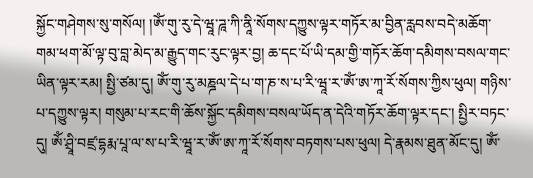སྐྱོང་གཤེགས་སུ་གསོལ། །ༀ་གུ་རུ་དེ་ཝཱ་ཌཱ་ཀི་ནཱི་སོགས་དཀྱུས་ལྟར་གཏོར་མ་བྱིན་རླབས་བདེ་མཆོག་གམ་ཕག་མོ་ལྟ་བུ་བླ་མེད་མ་རྒྱུད་གང་རུང་ལྟར་བྱ། ཆ་དང་པོ་ཡི་དམ་གྱི་གཏོར་ཆོག་དམིགས་བསལ་གང་ཡིན་ལྟར་རམ། སྤྱི་ཙམ་དུ། ༀ་གུ་རུ་མཎྜལ་དེ་པ་ག་ཎ་ས་པ་རི་ཝཱ་ར་ༀ་ཨ་ཀཱ་རོ་སོགས་ཀྱིས་ཕུལ། གཉིས་པ་དཀྱུས་ལྟར། གསུམ་པ་རང་གི་ཆོས་སྐྱོང་དམིགས་བསལ་ཡོད་ན་དེའི་གཏོར་ཆོག་ལྟར་དང་། སྤྱིར་བཏང་དུ། ༀ་ཤྲཱི་བཛྲ་དྷརྨ་པཱ་ལ་ས་པ་རི་ཝཱ་ར་ༀ་ཨ་ཀཱ་རོ་སོགས་བཏགས་པས་ཕུལ། དེ་རྣམས་ཐུན་མོང་དུ། ༀ་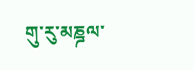གུ་རུ་མཎྜལ་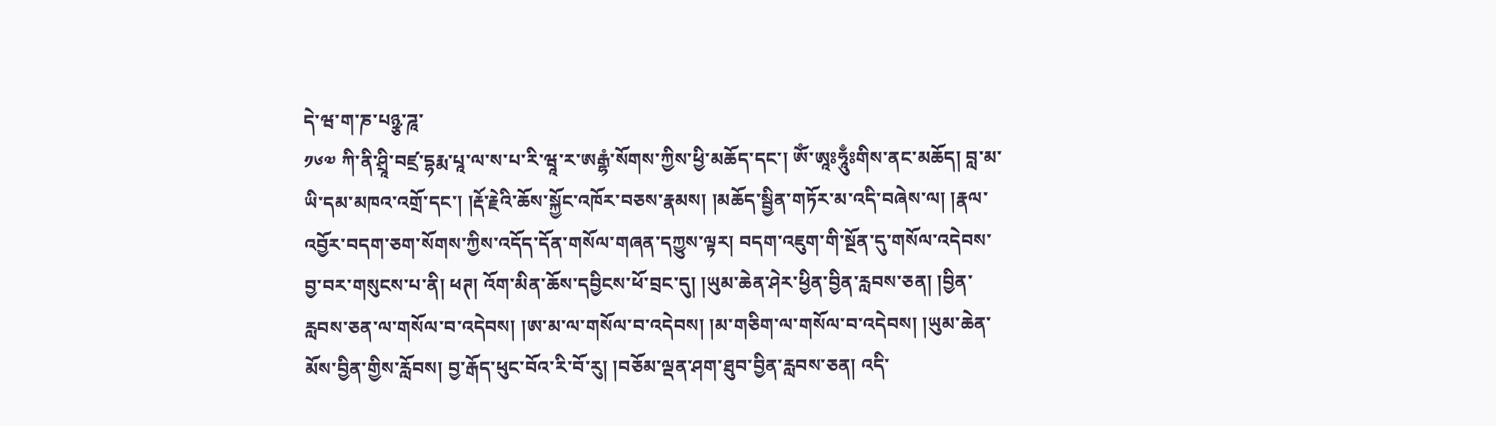དེ་ཝ་ག་ཎ་པཉྩ་ཌཱ་
༡༦༧ ཀི་ནི་ཤྲཱི་བཛྲ་དྷརྨ་པཱ་ལ་ས་པ་རི་ཝཱ་ར་ཨརྒྷཾ་སོགས་ཀྱིས་ཕྱི་མཆོད་དང་། ༀ་ཨཱཿཧཱུྃཿགིས་ནང་མཆོད། བླ་མ་ཡི་དམ་མཁའ་འགྲོ་དང་། །རྡོ་རྗེའི་ཆོས་སྐྱོང་འཁོར་བཅས་རྣམས། །མཆོད་སྦྱིན་གཏོར་མ་འདི་བཞེས་ལ། །རྣལ་འབྱོར་བདག་ཅག་སོགས་ཀྱིས་འདོད་དོན་གསོལ་གཞན་དཀྱུས་ལྟར། བདག་འཇུག་གི་སྔོན་དུ་གསོལ་འདེབས་བྱ་བར་གསུངས་པ་ནི། ཕཊ། འོག་མིན་ཆོས་དབྱིངས་ཕོ་བྲང་དུ། །ཡུམ་ཆེན་ཤེར་ཕྱིན་བྱིན་རླབས་ཅན། །བྱིན་རླབས་ཅན་ལ་གསོལ་བ་འདེབས། །ཨ་མ་ལ་གསོལ་བ་འདེབས། །མ་གཅིག་ལ་གསོལ་བ་འདེབས། །ཡུམ་ཆེན་མོས་བྱིན་གྱིས་རློབས། བྱ་རྒོད་ཕུང་བོའ་རི་བོ་རུ། །བཅོམ་ལྡན་ཤག་ཐུབ་བྱིན་རླབས་ཅན། འདི་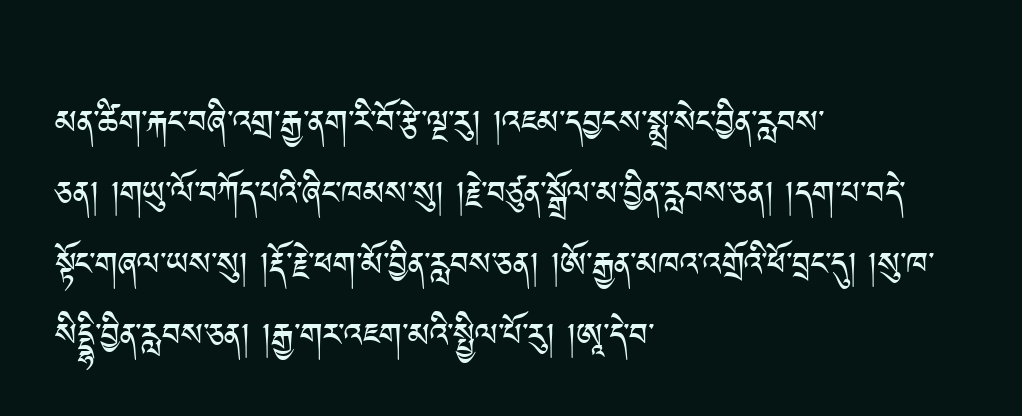མན་ཚིག་རྐང་བཞི་འགྲ་རྒྱ་ནག་རི་བོ་རྩེ་ལྔ་རུ། །འཇམ་དབྱངས་སྨྲ་སེང་བྱིན་རླབས་ཅན། །གཡུ་ལོ་བཀོད་པའི་ཞིང་ཁམས་སུ། །རྗེ་བཙུན་སྒྲོལ་མ་བྱིན་རླབས་ཅན། །དག་པ་བདེ་སྟོང་གཞལ་ཡས་སུ། །རྡོ་རྗེ་ཕག་མོ་བྱིན་རླབས་ཅན། །ཨོ་རྒྱན་མཁའ་འགྲོའི་ཕོ་བྲང་དུ། །སུ་ཁ་སིདྡྷི་བྱིན་རླབས་ཅན། །རྒྱ་གར་འཇག་མའི་སྤྱིལ་པོ་རུ། །ཨཱ་དེ་བ་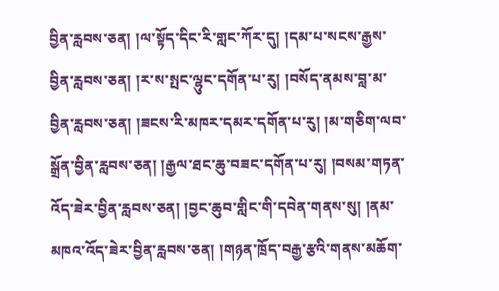བྱིན་རླབས་ཅན། །ལ་སྟོད་དིང་རི་གླང་ཀོར་དུ། །དམ་པ་སངས་རྒྱས་བྱིན་རླབས་ཅན། །ར་ས་སྤང་ལྷུང་དགོན་པ་རུ། །བསོད་ནམས་བླ་མ་བྱིན་རླབས་ཅན། །ཟངས་རི་མཁར་དམར་དགོན་པ་རུ། །མ་གཅིག་ལབ་སྒྲོན་བྱིན་རླབས་ཅན། །རྒྱལ་ཐང་ཆུ་བཟང་དགོན་པ་རུ། །བསམ་གཏན་འོད་ཟེར་བྱིན་རླབས་ཅན། །བྱང་ཆུབ་གླིང་གི་དབེན་གནས་སུ། །ནམ་མཁའ་འོད་ཟེར་བྱིན་རླབས་ཅན། །གཉན་ཁྲོད་བརྒྱ་རྩའི་གནས་མཆོག་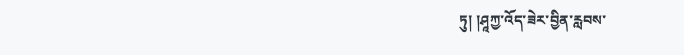ཏུ། །ཤཱཀྱ་འོད་ཟེར་བྱིན་རླབས་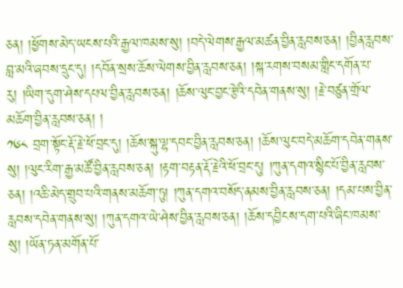ཅན། །ཕྱོགས་མེད་ཡངས་པའི་རྒྱལ་ཁམས་སུ། །བདེ་ལེགས་རྒྱལ་མཚན་བྱིན་རླབས་ཅན། །བྱིན་རླབས་བླ་མའི་ཞབས་དྲུང་དུ། །དབོན་སྲས་ཆོས་ལེགས་བྱིན་རླབས་ཅན། །སྐ་རགས་བསམ་གླིང་དགོན་པ་རུ། །ཡིག་དུག་ཤེས་དཔལ་བྱིན་རླབས་ཅན། །ཆོས་ལུང་བྱང་རྩེའི་དབེན་གནས་སུ། །རྗེ་བཙུན་གྲོལ་མཆོག་བྱིན་རླབས་ཅན། །
༡༦༨ བྲག་སྟོང་རྡོ་རྗེ་ཕོ་བྲང་དུ། །ཆོས་སྐུ་ལྷ་དབང་བྱིན་རླབས་ཅན། །ཆོས་ལུང་བདེ་མཆོག་དབེན་གནས་སུ། །ལུང་རིག་རྒྱ་མཚོ་བྱིན་རླབས་ཅན། །རྟག་བརྟན་རྡོ་རྗེའི་ཕོ་བྲང་དུ། །ཀུན་དགའ་སྙིང་པོ་བྱིན་རླབས་ཅན། །འཆི་མེད་གྲུབ་པའི་གནས་མཆོག་ཏུ། །ཀུན་དགའ་བསོད་ནམས་བྱིན་རླབས་ཅན། །དམ་པས་བྱིན་རླབས་དབེན་གནས་སུ། །ཀུན་དགའ་ཡེ་ཤེས་བྱིན་རླབས་ཅན། །ཆོས་དབྱིངས་དག་པའི་ཞིང་ཁམས་སུ། །ཡོན་ཏན་མགོན་པོ་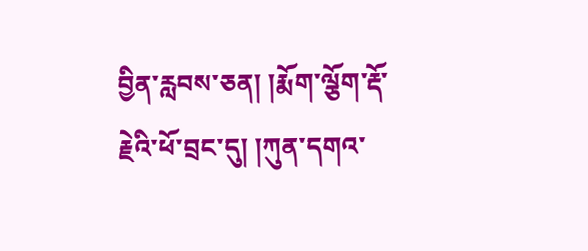བྱིན་རླབས་ཅན། །རྨོག་ལྕོག་རྡོ་རྗེའི་ཕོ་བྲང་དུ། །ཀུན་དགའ་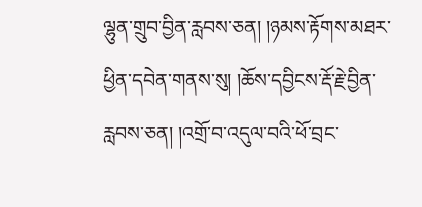ལྷུན་གྲུབ་བྱིན་རླབས་ཅན། །ཉམས་རྟོགས་མཐར་ཕྱིན་དབེན་གནས་སུ། །ཆོས་དབྱིངས་རྡོ་རྗེ་བྱིན་རླབས་ཅན། །འགྲོ་བ་འདུལ་བའི་ཕོ་བྲང་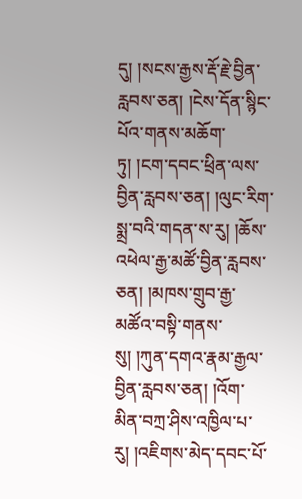དུ། །སངས་རྒྱས་རྡོ་རྗེ་བྱིན་རླབས་ཅན། །ངེས་དོན་སྙིང་པོའ་གནས་མཆོག་ཏུ། །ངག་དབང་ཕྲིན་ལས་བྱིན་རླབས་ཅན། །ལུང་རིག་སྨྲ་བའི་གདན་ས་རུ། །ཆོས་འཕེལ་རྒྱ་མཚོ་བྱིན་རླབས་ཅན། །མཁས་གྲུབ་རྒྱ་མཚོའ་བསྟི་གནས་སུ། །ཀུན་དགའ་རྣམ་རྒྱལ་བྱིན་རླབས་ཅན། །འོག་མིན་བཀྲ་ཤིས་འཁྱིལ་པ་རུ། །འཇིགས་མེད་དབང་པོ་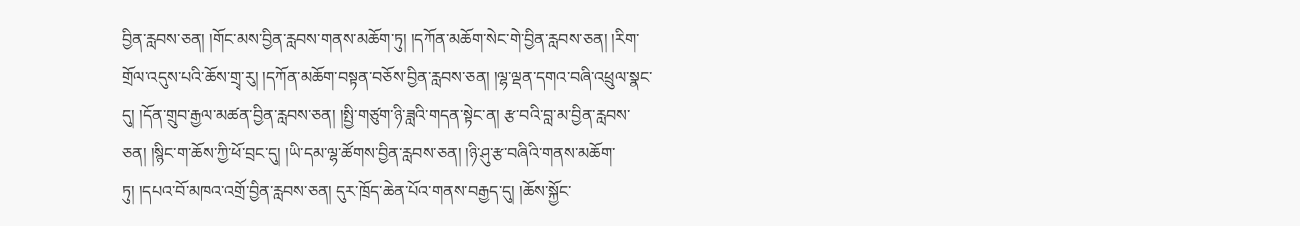བྱིན་རླབས་ཅན། །གོང་མས་བྱིན་རླབས་གནས་མཆོག་ཏུ། །དཀོན་མཆོག་སེང་གེ་བྱིན་རླབས་ཅན། །རིག་གྲོལ་འདུས་པའི་ཆོས་གྲྭ་རུ། །དཀོན་མཆོག་བསྟན་བཅོས་བྱིན་རླབས་ཅན། །ལྷ་ལྡན་དགའ་བཞི་འཕྲུལ་སྣང་དུ། །དོན་གྲུབ་རྒྱལ་མཚན་བྱིན་རླབས་ཅན། །སྤྱི་གཙུག་ཉི་ཟླའི་གདན་སྟེང་ན། རྩ་བའི་བླ་མ་བྱིན་རླབས་ཅན། །སྙིང་ག་ཆོས་ཀྱི་ཕོ་བྲང་དུ། །ཡི་དམ་ལྷ་ཚོགས་བྱིན་རླབས་ཅན། །ཉི་ཤུ་རྩ་བཞིའི་གནས་མཆོག་ཏུ། །དཔའ་བོ་མཁའ་འགྲོ་བྱིན་རླབས་ཅན། དུར་ཁྲོད་ཆེན་པོའ་གནས་བརྒྱད་དུ། །ཆོས་སྐྱོང་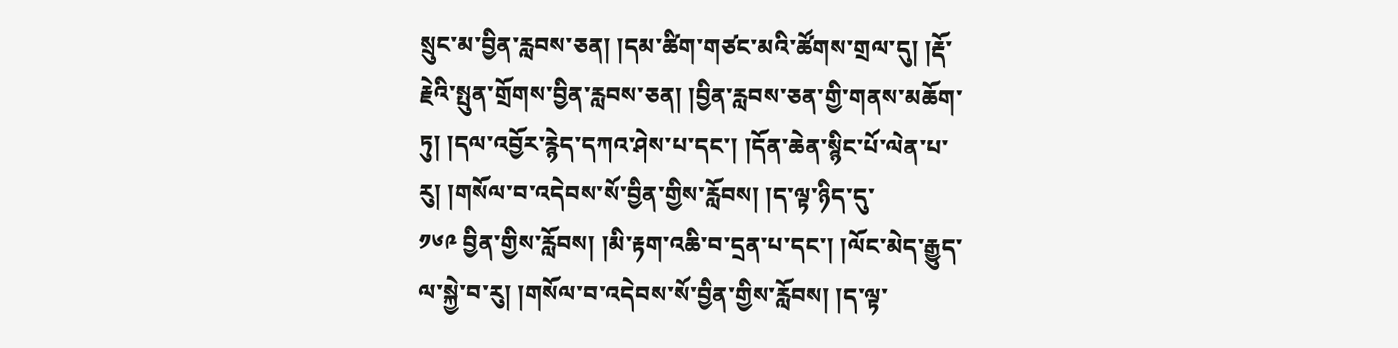སྲུང་མ་བྱིན་རླབས་ཅན། །དམ་ཚིག་གཙང་མའི་ཚོགས་གྲལ་དུ། །རྡོ་རྗེའི་སྤུན་གྲོགས་བྱིན་རླབས་ཅན། །བྱིན་རླབས་ཅན་གྱི་གནས་མཆོག་ཏུ། །དལ་འབྱོར་རྙེད་དཀའ་ཤེས་པ་དང་། །དོན་ཆེན་སྙིང་པོ་ལེན་པ་རུ། །གསོལ་བ་འདེབས་སོ་བྱིན་གྱིས་རློབས། །ད་ལྟ་ཉིད་དུ་
༡༦༩ བྱིན་གྱིས་རློབས། །མི་རྟག་འཆི་བ་དྲན་པ་དང་། །ལོང་མེད་རྒྱུད་ལ་སྐྱེ་བ་རུ། །གསོལ་བ་འདེབས་སོ་བྱིན་གྱིས་རློབས། །ད་ལྟ་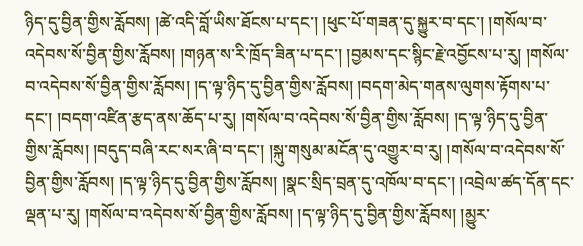ཉིད་དུ་བྱིན་གྱིས་རློབས། །ཚེ་འདི་བློ་ཡིས་ཐོངས་པ་དང་། །ཕུང་པོ་གཟན་དུ་སྐྱུར་བ་དང་། །གསོལ་བ་འདེབས་སོ་བྱིན་གྱིས་རློབས། །གཉན་ས་རི་ཁྲོད་ཟིན་པ་དང་། །བྱམས་དང་སྙིང་རྗེ་འབྱོངས་པ་རུ། །གསོལ་བ་འདེབས་སོ་བྱིན་གྱིས་རློབས། །ད་ལྟ་ཉིད་དུ་བྱིན་གྱིས་རློབས། །བདག་མེད་གནས་ལུགས་རྟོགས་པ་དང་། །བདག་འཛིན་རྩད་ནས་ཆོད་པ་རུ། །གསོལ་བ་འདེབས་སོ་བྱིན་གྱིས་རློབས། །ད་ལྟ་ཉིད་དུ་བྱིན་གྱིས་རློབས། །བདུད་བཞི་རང་སར་ཞི་བ་དང་། །སྐུ་གསུམ་མངོན་དུ་འགྱུར་བ་རུ། །གསོལ་བ་འདེབས་སོ་བྱིན་གྱིས་རློབས། །ད་ལྟ་ཉིད་དུ་བྱིན་གྱིས་རློབས། །སྣང་སྲིད་བྲན་དུ་འཁོལ་བ་དང་། །འབྲེལ་ཚད་དོན་དང་ལྡན་པ་རུ། །གསོལ་བ་འདེབས་སོ་བྱིན་གྱིས་རློབས། །ད་ལྟ་ཉིད་དུ་བྱིན་གྱིས་རློབས། །མྱུར་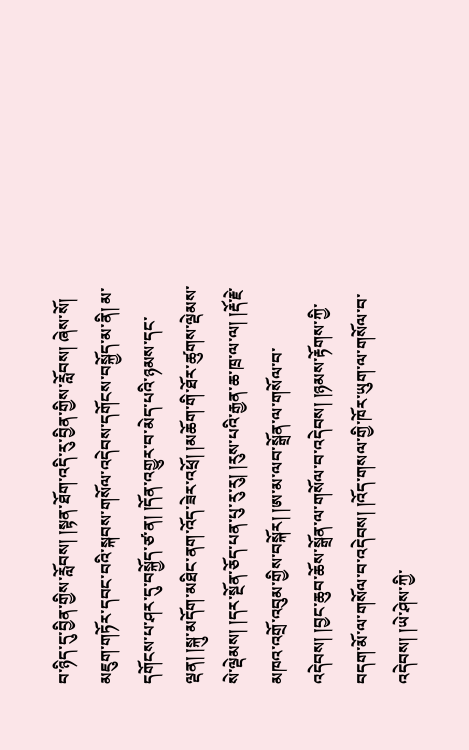བ་ཉིད་དུ་བྱིན་གྱིས་རློབས། །སྟན་ཐོག་འདི་རུ་བྱིན་གྱིས་རློབས། ཞེས་སོ། མཇུག་གཏོར་དབང་བའི་སྐབས་གསོལ་འདེབས་དགོངས་བསྐྱོད་མ་ནི། མ་དགོངས་པ་ཤར་དུ་བསྐྱོད་ཙ་ན། །དོན་འགྱུར་བ་མེད་པའི་ཉམས་དང་ལྡན། །སྐུ་མདོག་མཐིང་ནག་འོད་ཟེར་འཕྲོ། །མཆོག་གི་ཐོར་ཚུགས་ལྡེམས་སེ་ལྡེམས། །དར་སྔོན་ཅོད་པན་པུ་རུ་རུ། །རུས་པའི་རྒྱན་ཆ་ཁྲ་ལ་ལ། །རྡོ་རྗེ་མཁའ་འགྲོ་འབུམ་གྱིས་བསྐོར། །ཨ་མ་ལབ་སྒྲོན་ལ་གསོལ་བ་འདེབས། །བྱང་ཆུབ་ཆོས་སྒྲོན་ལ་གསོལ་བ་འདེབས། །ཉམས་རྟོགས་ཀྱི་བདག་མོ་ལ་གསོལ་བ་འདེབས། །འོད་གསལ་གྱི་ཁོར་ཡུག་ལ་གསོལ་བ་འདེབས། །ཡེ་ཤེས་ཀྱི་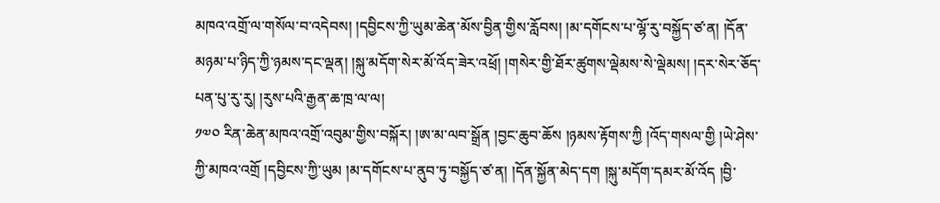མཁའ་འགྲོ་ལ་གསོལ་བ་འདེབས། །དབྱིངས་ཀྱི་ཡུམ་ཆེན་མོས་བྱིན་གྱིས་རློབས། །མ་དགོངས་པ་ལྷོ་རུ་བསྐྱོད་ཙ་ན། །དོན་མཉམ་པ་ཉིད་ཀྱི་ཉམས་དང་ལྡན། །སྐུ་མདོག་སེར་མོ་འོད་ཟེར་འཕྲོ། །གསེར་གྱི་ཐོར་ཚུགས་ལྡེམས་སེ་ལྡེམས། །དར་སེར་ཅོད་པན་པུ་རུ་རུ། །རུས་པའི་རྒྱན་ཆ་ཁྲ་ལ་ལ།
༡༧༠ རིན་ཆེན་མཁའ་འགྲོ་འབུམ་གྱིས་བསྐོར། །ཨ་མ་ལབ་སྒྲོན །བྱང་ཆུབ་ཆོས །ཉམས་རྟོགས་ཀྱི །འོད་གསལ་གྱི །ཡེ་ཤེས་ཀྱི་མཁའ་འགྲོ །དབྱིངས་ཀྱི་ཡུམ །མ་དགོངས་པ་ནུབ་ཏུ་བསྐྱོད་ཙ་ན། །དོན་སྐྱོན་མེད་དག །སྐུ་མདོག་དམར་མོ་འོད །བྱི་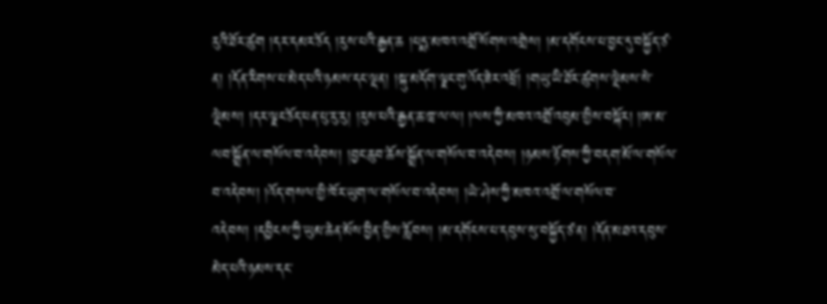རུའི་ཐོར་ཚུག །དར་དམར་ཅོད །རུས་པའི་རྒྱན་ཆ །པདྨ་མཁའ་འགྲོ་སོགས་འགྲེས། །མ་དགོངས་པ་བྱང་དུ་བསྐྱོད་ཙ་ན། །དོན་རིགས་པ་མེད་པའི་ཉམས་དང་ལྡན། །སྐུ་མདོག་ལྗང་གུ་འོད་ཟེར་འཕྲོ། །གཡུ་ཡི་ཐོར་ཚུགས་ལྡེམས་སེ་ལྡེམས། །དར་ལྗང་ཅོད་པན་པུ་རུ་རུ། །རུས་པའི་རྒྱན་ཆ་ཁྲ་ལ་ལ། །ལས་ཀྱི་མཁའ་འགྲོ་འབུམ་གྱིས་བསྐོར། །ཨ་མ་ལབ་སྒྲོན་ལ་གསོལ་བ་འདེབས། །བྱང་ཆུབ་ཆོས་སྒྲོན་ལ་གསོལ་བ་འདེབས། །ཉམས་རྟོགས་ཀྱི་བདག་མོ་ལ་གསོལ་བ་འདེབས། །འོད་གསལ་གྱི་ཁོར་ཡུག་ལ་གསོལ་བ་འདེབས། །ཡེ་ཤེས་ཀྱི་མཁའ་འགྲོ་ལ་གསོལ་བ་འདེབས། །དབྱིངས་ཀྱི་ཡུམ་ཆེན་མོས་བྱིན་གྱིས་རློབས། །མ་དགོངས་པ་དབུས་སུ་བསྐྱོད་ཙ་ན། །དོན་མཐའ་དབུས་མེད་པའི་ཉམས་དང་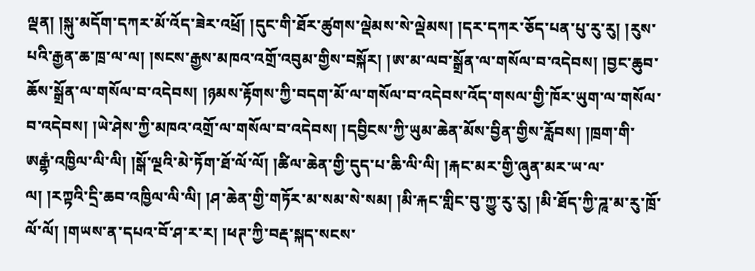ལྡན། །སྐུ་མདོག་དཀར་མོ་འོད་ཟེར་འཕྲོ། །དུང་གི་ཐོར་ཚུགས་ལྡེམས་སེ་ལྡེམས། །དར་དཀར་ཅོད་པན་པུ་རུ་རུ། །རུས་པའི་རྒྱན་ཆ་ཁྲ་ལ་ལ། །སངས་རྒྱས་མཁའ་འགྲོ་འབུམ་གྱིས་བསྐོར། །ཨ་མ་ལབ་སྒྲོན་ལ་གསོལ་བ་འདེབས། །བྱང་ཆུབ་ཆོས་སྒྲོན་ལ་གསོལ་བ་འདེབས། །ཉམས་རྟོགས་ཀྱི་བདག་མོ་ལ་གསོལ་བ་འདེབས་འོད་གསལ་གྱི་ཁོར་ཡུག་ལ་གསོལ་བ་འདེབས། །ཡེ་ཤེས་ཀྱི་མཁའ་འགྲོ་ལ་གསོལ་བ་འདེབས། །དབྱིངས་ཀྱི་ཡུམ་ཆེན་མོས་བྱིན་གྱིས་རློབས། །ཁྲག་གི་ཨརྒྷཾ་འཁྱིལ་ལི་ལི། །སྒོ་ལྔའི་མེ་ཏོག་ཐོ་ལོ་ལོ། །ཚིལ་ཆེན་གྱི་དུད་པ་ཆི་ལི་ལི། །རྐང་མར་གྱི་ཞུན་མར་ཡ་ལ་ལ། །རཀྟའི་དྲི་ཆབ་འཁྱིལ་ལི་ལི། །ཤ་ཆེན་གྱི་གཏོར་མ་སམ་སེ་སམ། །མི་རྐང་གླིང་བུ་ཀྱུ་རུ་རུ། །མི་ཐོད་ཀྱི་ཌཱ་མ་རུ་ཁྲོ་ལོ་ལོ། །གཡས་ན་དཔའ་བོ་ཤ་ར་ར། །ཕཊ་ཀྱི་བརྡ་སྐད་སངས་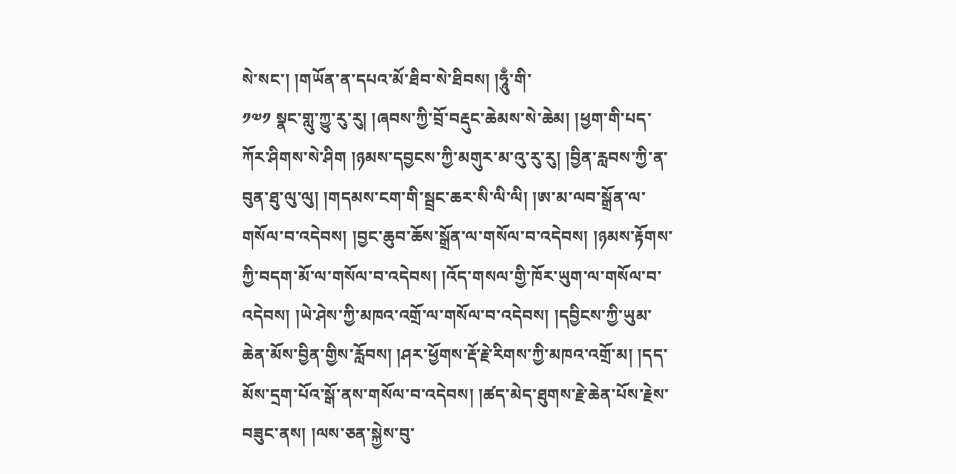སེ་སང་། །གཡོན་ན་དཔའ་མོ་ཐིབ་སེ་ཐིབས། །ཧཱུྃ་གི་
༡༧༡ སྣང་གླུ་ཀྱུ་རུ་རུ། །ཞབས་ཀྱི་བྲོ་བརྡུང་ཆེམས་སེ་ཆེམ། །ཕྱག་གི་པད་ཀོར་ཤིགས་སེ་ཤིག །ཉམས་དབྱངས་ཀྱི་མགུར་མ་འུ་རུ་རུ། །བྱིན་རླབས་ཀྱི་ན་བུན་ཐུ་ལུ་ལུ། །གདམས་ངག་གི་སྦྲང་ཆར་སི་ལི་ལི། །ཨ་མ་ལབ་སྒྲོན་ལ་གསོལ་བ་འདེབས། །བྱང་ཆུབ་ཆོས་སྒྲོན་ལ་གསོལ་བ་འདེབས། །ཉམས་རྟོགས་ཀྱི་བདག་མོ་ལ་གསོལ་བ་འདེབས། །འོད་གསལ་གྱི་ཁོར་ཡུག་ལ་གསོལ་བ་འདེབས། །ཡེ་ཤེས་ཀྱི་མཁའ་འགྲོ་ལ་གསོལ་བ་འདེབས། །དབྱིངས་ཀྱི་ཡུམ་ཆེན་མོས་བྱིན་གྱིས་རློབས། །ཤར་ཕྱོགས་རྡོ་རྗེ་རིགས་ཀྱི་མཁའ་འགྲོ་མ། །དད་མོས་དྲག་པོའ་སྒོ་ནས་གསོལ་བ་འདེབས། །ཚད་མེད་ཐུགས་རྗེ་ཆེན་པོས་རྗེས་བཟུང་ནས། །ལས་ཅན་སྐྱེས་བུ་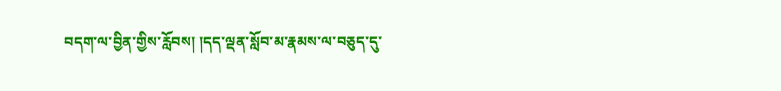བདག་ལ་བྱིན་གྱིས་རློབས། །དད་ལྡན་སློབ་མ་རྣམས་ལ་བཅུད་དུ་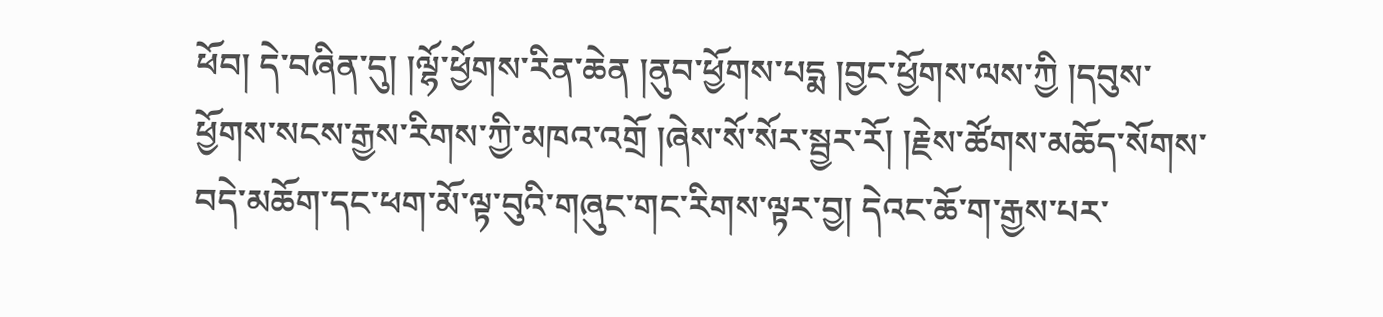ཕོབ། དེ་བཞིན་དུ། །ལྷོ་ཕྱོགས་རིན་ཆེན །ནུབ་ཕྱོགས་པདྨ །བྱང་ཕྱོགས་ལས་ཀྱི །དབུས་ཕྱོགས་སངས་རྒྱས་རིགས་ཀྱི་མཁའ་འགྲོ །ཞེས་སོ་སོར་སྦྱར་རོ། །རྗེས་ཚོགས་མཆོད་སོགས་བདེ་མཆོག་དང་ཕག་མོ་ལྟ་བུའི་གཞུང་གང་རིགས་ལྟར་བྱ། དེའང་ཆོ་ག་རྒྱས་པར་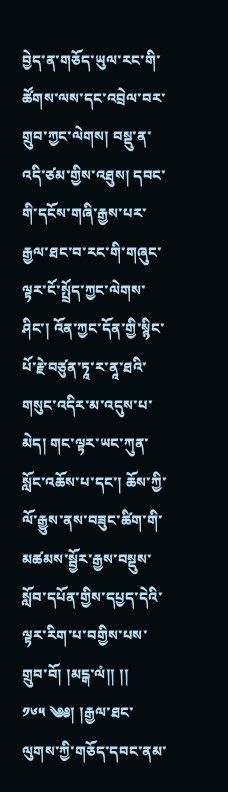བྱེད་ན་གཅོད་ཡུལ་རང་གི་ཚོགས་ལས་དང་འབྲེལ་བར་གྲུབ་ཀྱང་ལེགས། བསྡུ་ན་འདི་ཙམ་གྱིས་འཐུས། དབང་གི་དངོས་གཞི་རྒྱས་པར་རྒྱལ་ཐང་བ་རང་གི་གཞུང་ལྟར་ངོ་སྤྲོད་ཀྱང་ལེགས་ཤིང་། འོན་ཀྱང་དོན་གྱི་སྙིང་པོ་རྗེ་བཙུན་ཏཱ་ར་ནཱ་ཐའི་གསུང་འདིར་མ་འདུས་པ་མེད། གང་ལྟར་ཡང་ཀུན་སློང་འཆོས་པ་དང་། ཆོས་ཀྱི་ལོ་རྒྱུས་ནས་བཟུང་ཚིག་གི་མཚམས་སྦྱོར་རྒྱས་བསྡུས་སློབ་དཔོན་གྱིས་དཔྱད་དེའི་ལྟར་རིག་པ་བགྱིས་པས་གྲུབ་བོ། །མངྒ་ལཾ།། །།
༡༦༥ ༄༅། །རྒྱལ་ཐང་ལུགས་ཀྱི་གཅོད་དབང་ནམ་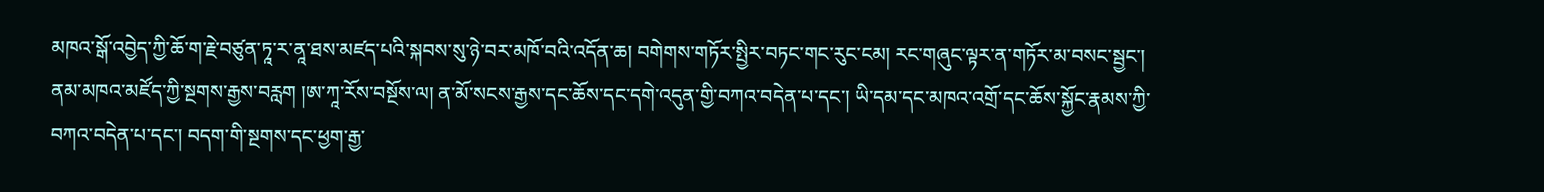མཁའ་སྒོ་འབྱེད་ཀྱི་ཆོ་ག་རྗེ་བཙུན་ཏཱ་ར་ནཱ་ཐས་མཛད་པའི་སྐབས་སུ་ཉེ་བར་མཁོ་བའི་འདོན་ཆ། བགེགས་གཏོར་སྤྱིར་བཏང་གང་རུང་ངམ། རང་གཞུང་ལྟར་ན་གཏོར་མ་བསང་སྦྱང་། ནམ་མཁའ་མཛོད་ཀྱི་སྔགས་རྒྱས་བརླག །ཨ་ཀཱ་རོས་བསྔོས་ལ། ན་མོ་སངས་རྒྱས་དང་ཆོས་དང་དགེ་འདུན་གྱི་བཀའ་བདེན་པ་དང་། ཡི་དམ་དང་མཁའ་འགྲོ་དང་ཆོས་སྐྱོང་རྣམས་ཀྱི་བཀའ་བདེན་པ་དང་། བདག་གི་སྔགས་དང་ཕྱག་རྒྱ་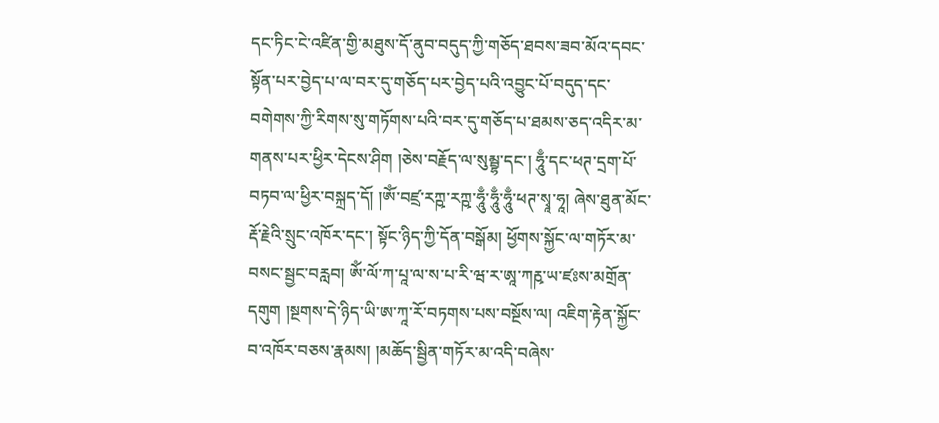དང་ཏིང་ངེ་འཛིན་གྱི་མཐུས་དོ་ནུབ་བདུད་ཀྱི་གཅོད་ཐབས་ཟབ་མོའ་དབང་སྟོན་པར་བྱེད་པ་ལ་བར་དུ་གཅོད་པར་བྱེད་པའི་འབྱུང་པོ་བདུད་དང་བགེགས་ཀྱི་རིགས་སུ་གཏོགས་པའི་བར་དུ་གཅོད་པ་ཐམས་ཅད་འདིར་མ་གནས་པར་ཕྱིར་དེངས་ཤིག །ཅེས་བརྗོད་ལ་སུམྦྷ་དང་། ཧཱུྃ་དང་ཕཊ་དྲག་པོ་བཏབ་ལ་ཕྱིར་བསྐྲད་དོ། །ༀ་བཛྲ་རཀྵ་རཀྵ་ཧཱུྃ་ཧཱུྃ་ཧཱུྃ་ཕཊ་སྭཱ་ཧཱ། ཞེས་ཐུན་མོང་རྡོ་རྗེའི་སྲུང་འཁོར་དང་། སྟོང་ཉིད་ཀྱི་དོན་བསྒོམ། ཕྱོགས་སྐྱོང་ལ་གཏོར་མ་བསང་སྦྱང་བརླབ། ༀ་ལོ་ཀ་པཱ་ལ་ས་པ་རི་ཝ་ར་ཨཱ་ཀརྵ་ཡ་ཛཿས་མགྲོན་དགུག །སྔགས་དེ་ཉིད་ཡི་ཨ་ཀཱ་རོ་བཏགས་པས་བསྔོས་ལ། འཇིག་རྟེན་སྐྱོང་བ་འཁོར་བཅས་རྣམས། །མཆོད་སྦྱིན་གཏོར་མ་འདི་བཞེས་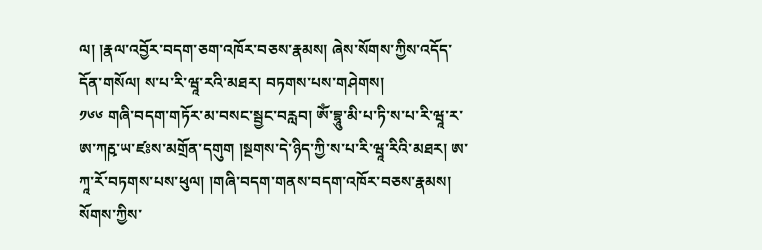ལ། །རྣལ་འབྱོར་བདག་ཅག་འཁོར་བཅས་རྣམས། ཞེས་སོགས་ཀྱིས་འདོད་དོན་གསོལ། ས་པ་རི་ཝཱ་རའི་མཐར། བཏགས་པས་གཤེགས།
༡༦༦ གཞི་བདག་གཏོར་མ་བསང་སྦྱང་བརླབ། ༀ་བྷཱུ་མི་པ་ཏི་ས་པ་རི་ཝཱ་ར་ཨ་ཀརྵ་ཡ་ཛཿས་མགྲོན་དགུག །སྔགས་དེ་ཉིད་ཀྱི་ས་པ་རི་ཝཱ་རིའི་མཐར། ཨ་ཀཱ་རོ་བཏགས་པས་ཕུལ། །གཞི་བདག་གནས་བདག་འཁོར་བཅས་རྣམས། སོགས་ཀྱིས་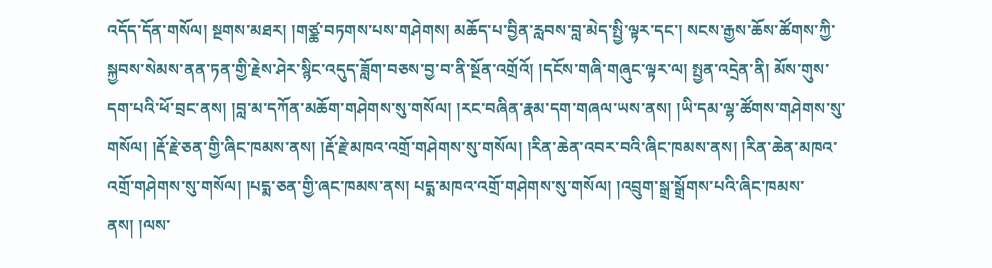འདོད་དོན་གསོལ། སྔགས་མཐར། །གཙྪ་བཏགས་པས་གཤེགས། མཆོད་པ་བྱིན་རླབས་བླ་མེད་སྤྱི་ལྟར་དང་། སངས་རྒྱས་ཆོས་ཚོགས་ཀྱི་སྐྱབས་སེམས་ནན་ཏན་གྱི་རྗེས་ཤེར་སྙིང་འདུད་ཟློག་བཅས་བྱ་བ་ནི་སྔོན་འགྲོའོ། །དངོས་གཞི་གཞུང་ལྟར་ལ། སྤྱན་འདྲེན་ནི། མོས་གུས་དག་པའི་ཕོ་བྲང་ནས། །བླ་མ་དཀོན་མཆོག་གཤེགས་སུ་གསོལ། །རང་བཞིན་རྣམ་དག་གཞལ་ཡས་ནས། །ཡི་དམ་ལྷ་ཚོགས་གཤེགས་སུ་གསོལ། །རྡོ་རྗེ་ཅན་གྱི་ཞིང་ཁམས་ནས། །རྡོ་རྗེ་མཁའ་འགྲོ་གཤེགས་སུ་གསོལ། །རིན་ཆེན་འབར་བའི་ཞིང་ཁམས་ནས། །རིན་ཆེན་མཁའ་འགྲོ་གཤེགས་སུ་གསོལ། །པདྨ་ཅན་གྱི་ཞང་ཁམས་ནས། པདྨ་མཁའ་འགྲོ་གཤེགས་སུ་གསོལ། །འབྲུག་སྒྲ་སྒྲོགས་པའི་ཞིང་ཁམས་ནས། །ལས་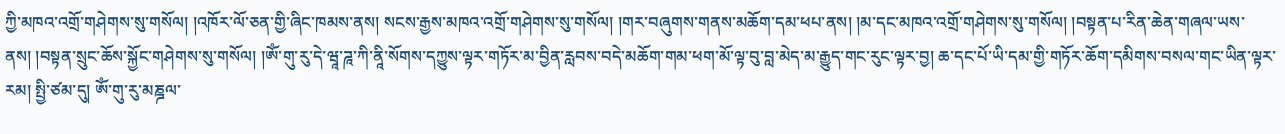ཀྱི་མཁའ་འགྲོ་གཤེགས་སུ་གསོལ། །འཁོར་ལོ་ཅན་གྱི་ཞིང་ཁམས་ནས། སངས་རྒྱས་མཁའ་འགྲོ་གཤེགས་སུ་གསོལ། །གར་བཞུགས་གནས་མཆོག་དམ་ཕཔ་ནས། །མ་དང་མཁའ་འགྲོ་གཤེགས་སུ་གསོལ། །བསྟན་པ་རིན་ཆེན་གཞལ་ཡས་ནས། །བསྟན་སྲུང་ཆོས་སྐྱོང་གཤེགས་སུ་གསོལ། །ༀ་གུ་རུ་དེ་ཝཱ་ཌཱ་ཀི་ནཱི་སོགས་དཀྱུས་ལྟར་གཏོར་མ་བྱིན་རླབས་བདེ་མཆོག་གམ་ཕག་མོ་ལྟ་བུ་བླ་མེད་མ་རྒྱུད་གང་རུང་ལྟར་བྱ། ཆ་དང་པོ་ཡི་དམ་གྱི་གཏོར་ཆོག་དམིགས་བསལ་གང་ཡིན་ལྟར་རམ། སྤྱི་ཙམ་དུ། ༀ་གུ་རུ་མཎྜལ་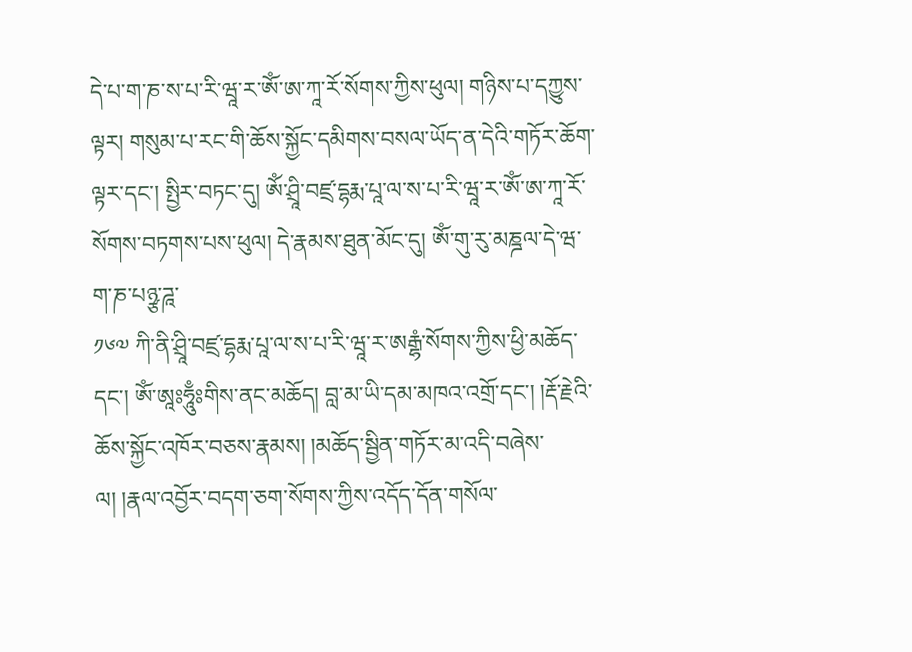དེ་པ་ག་ཎ་ས་པ་རི་ཝཱ་ར་ༀ་ཨ་ཀཱ་རོ་སོགས་ཀྱིས་ཕུལ། གཉིས་པ་དཀྱུས་ལྟར། གསུམ་པ་རང་གི་ཆོས་སྐྱོང་དམིགས་བསལ་ཡོད་ན་དེའི་གཏོར་ཆོག་ལྟར་དང་། སྤྱིར་བཏང་དུ། ༀ་ཤྲཱི་བཛྲ་དྷརྨ་པཱ་ལ་ས་པ་རི་ཝཱ་ར་ༀ་ཨ་ཀཱ་རོ་སོགས་བཏགས་པས་ཕུལ། དེ་རྣམས་ཐུན་མོང་དུ། ༀ་གུ་རུ་མཎྜལ་དེ་ཝ་ག་ཎ་པཉྩ་ཌཱ་
༡༦༧ ཀི་ནི་ཤྲཱི་བཛྲ་དྷརྨ་པཱ་ལ་ས་པ་རི་ཝཱ་ར་ཨརྒྷཾ་སོགས་ཀྱིས་ཕྱི་མཆོད་དང་། ༀ་ཨཱཿཧཱུྃཿགིས་ནང་མཆོད། བླ་མ་ཡི་དམ་མཁའ་འགྲོ་དང་། །རྡོ་རྗེའི་ཆོས་སྐྱོང་འཁོར་བཅས་རྣམས། །མཆོད་སྦྱིན་གཏོར་མ་འདི་བཞེས་ལ། །རྣལ་འབྱོར་བདག་ཅག་སོགས་ཀྱིས་འདོད་དོན་གསོལ་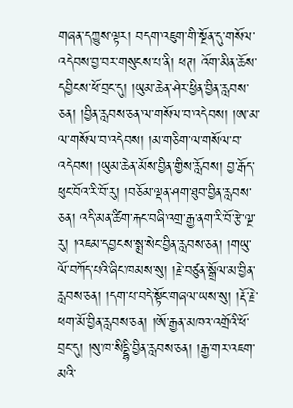གཞན་དཀྱུས་ལྟར། བདག་འཇུག་གི་སྔོན་དུ་གསོལ་འདེབས་བྱ་བར་གསུངས་པ་ནི། ཕཊ། འོག་མིན་ཆོས་དབྱིངས་ཕོ་བྲང་དུ། །ཡུམ་ཆེན་ཤེར་ཕྱིན་བྱིན་རླབས་ཅན། །བྱིན་རླབས་ཅན་ལ་གསོལ་བ་འདེབས། །ཨ་མ་ལ་གསོལ་བ་འདེབས། །མ་གཅིག་ལ་གསོལ་བ་འདེབས། །ཡུམ་ཆེན་མོས་བྱིན་གྱིས་རློབས། བྱ་རྒོད་ཕུང་བོའ་རི་བོ་རུ། །བཅོམ་ལྡན་ཤག་ཐུབ་བྱིན་རླབས་ཅན། འདི་མན་ཚིག་རྐང་བཞི་འགྲ་རྒྱ་ནག་རི་བོ་རྩེ་ལྔ་རུ། །འཇམ་དབྱངས་སྨྲ་སེང་བྱིན་རླབས་ཅན། །གཡུ་ལོ་བཀོད་པའི་ཞིང་ཁམས་སུ། །རྗེ་བཙུན་སྒྲོལ་མ་བྱིན་རླབས་ཅན། །དག་པ་བདེ་སྟོང་གཞལ་ཡས་སུ། །རྡོ་རྗེ་ཕག་མོ་བྱིན་རླབས་ཅན། །ཨོ་རྒྱན་མཁའ་འགྲོའི་ཕོ་བྲང་དུ། །སུ་ཁ་སིདྡྷི་བྱིན་རླབས་ཅན། །རྒྱ་གར་འཇག་མའི་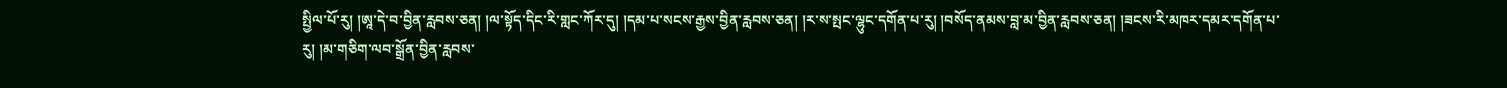སྤྱིལ་པོ་རུ། །ཨཱ་དེ་བ་བྱིན་རླབས་ཅན། །ལ་སྟོད་དིང་རི་གླང་ཀོར་དུ། །དམ་པ་སངས་རྒྱས་བྱིན་རླབས་ཅན། །ར་ས་སྤང་ལྷུང་དགོན་པ་རུ། །བསོད་ནམས་བླ་མ་བྱིན་རླབས་ཅན། །ཟངས་རི་མཁར་དམར་དགོན་པ་རུ། །མ་གཅིག་ལབ་སྒྲོན་བྱིན་རླབས་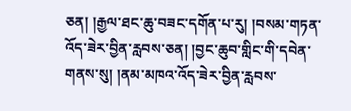ཅན། །རྒྱལ་ཐང་ཆུ་བཟང་དགོན་པ་རུ། །བསམ་གཏན་འོད་ཟེར་བྱིན་རླབས་ཅན། །བྱང་ཆུབ་གླིང་གི་དབེན་གནས་སུ། །ནམ་མཁའ་འོད་ཟེར་བྱིན་རླབས་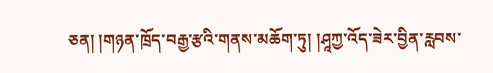ཅན། །གཉན་ཁྲོད་བརྒྱ་རྩའི་གནས་མཆོག་ཏུ། །ཤཱཀྱ་འོད་ཟེར་བྱིན་རླབས་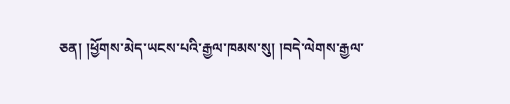ཅན། །ཕྱོགས་མེད་ཡངས་པའི་རྒྱལ་ཁམས་སུ། །བདེ་ལེགས་རྒྱལ་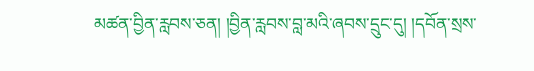མཚན་བྱིན་རླབས་ཅན། །བྱིན་རླབས་བླ་མའི་ཞབས་དྲུང་དུ། །དབོན་སྲས་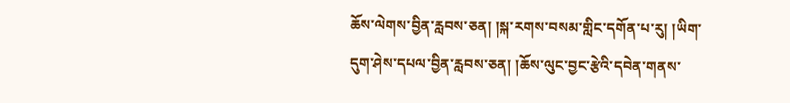ཆོས་ལེགས་བྱིན་རླབས་ཅན། །སྐ་རགས་བསམ་གླིང་དགོན་པ་རུ། །ཡིག་དུག་ཤེས་དཔལ་བྱིན་རླབས་ཅན། །ཆོས་ལུང་བྱང་རྩེའི་དབེན་གནས་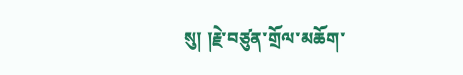སུ། །རྗེ་བཙུན་གྲོལ་མཆོག་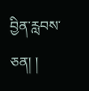བྱིན་རླབས་ཅན། །